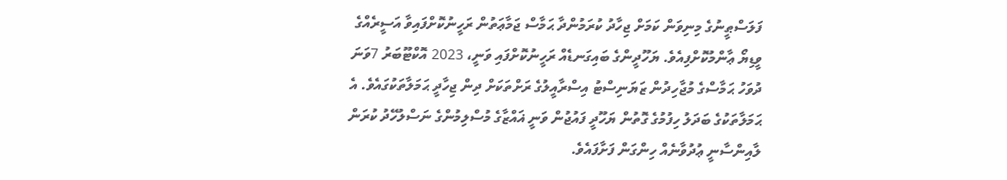ފަލަސްޠީނުގެ މިނިވަން ކަމަށް ޖިހާދު ކުރަމުންދާ ޙަމާސް ޖަމާޢަތުން ރަހީނުކޮށްފައިވާ އަސީރެއްގެ ވީޑިޔޯ ޢާންމުކޮށްފިއެވެ. ޔަހޫދީންގެ ބައިގަނޑެއް ރަހީނުކޮށްފައި ވަނީ، 2023 އޮކްޓޫބަރު 7ވަނަ ދުވަހު ޙަމާސްގެ މުޖާހިދުން ޒަޔަނިސްޓު އިސްރާއީލުގެ ރަށްތަކަށް ދިން ޖިހާދީ ޙަމަލާތަކުގައެވެ. އެ ޙަމަލާތަކުގެ ބަދަލު ހިފުމުގެ ގޮތުން ޔަހޫދީ ފައުޖުން ވަނީ ޣައްޒާގެ މުސްލިމުންގެ ނަސްލުހޭދު ކުރަން ލާއިންސާނީ ޢުދުވާނެއް ހިންގަން ފަށާފައެވެ.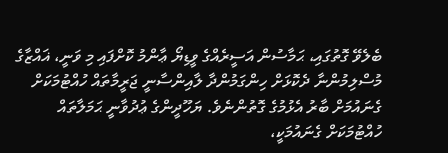ބެލެވޭ ގޮތުގައި، ޙަމާސުން އަސީރެއްގެ ވީޑިޔޯ ޢާންމު ކޮށްފައި މި ވަނީ، ޣައްޒާގެ މުސްލިމުންނާ ދެކޮޅަށް ހިންގަމުންދާ ލާއިންސާނީ ޖަރީމާތައް ހުއްޓުމަކަށް ގެނައުމަށް ބާރު އެޅުމުގެ ގޮތުންނެވެ. ޔަހޫދީންގެ ޢުދުވާނީ ޙަމަލާތައް ހުއްޓުމަކަށް ގެނައުމަކީ،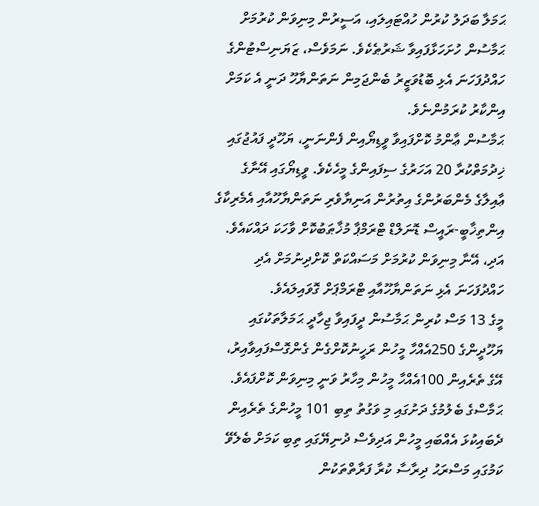ޙަމަލާ ބަދަލު ކުރުން ހުއްޓައިލައި، އަސީރުން މިނިވަން ކުރުމަށް ޙަމާސުން ހުށަހަޅާފައިވާ ޝަރުޠެކެވެ. ނަމަވެސް، ޒަޔަނިސްޓުންގެ ހައްދުފަހަނަ އެޅި ބޮޑުވަޒީރު ބެންޖަމިން ނަތަންޔާހޫ ދަނީ އެ ކަމަށް އިންކާރު ކުރަމުންނެވެ.
ޙަމާސުން ޢާންމު ކޮށްފައިވާ ވީޑިޔޯއިން ފެންނަނީ، ޔަހޫދީ ފައުޖުގައި ޚިދުމަތްކުރާ 20 އަހަރުގެ ސިފައިންގެ މީހެކެވެ. ވީޑިޔޯގައި އޭނާގެ ޢާއިލާގެ މެންބަރުންގެ އިތުރުން އަނިޔާވެރި ނަތަންޔާހޫއާއި އެމެރިކާގެ އިންތިޚާބީ-ރައީސް ޑޮނަލްޑް ޓްރަމްޕާ މުޚާޠަބުކޮށް ވާހަކަ ދައްކައެވެ. އަދި، އޭނާ މިނިވަން ކުރުމަށް މަސައްކަތް ކޮށްދިނުމަށް އެދި ހައްދުފަހަނަ އެޅި ނަތަންޔާހޫއާއި ޓްރަމްޕަށް ގޮވައިލައެވެ.
މީގެ 13 މަސް ކުރިން ޙަމާސުން ދީފައިވާ ޖިހާދީ ޙަމަލާތަކުގައި ޔަހޫދީންގެ 250އެއްހާ މީހުން ރަހީނުކޮށްގެން ގެންގޮސްފައިވާއިރު، އޭގެ ތެރެއިން 100އެއްހާ މީހުން މިހާރު ވަނީ މިނިވަން ކޮށްފައެވެ. ޙަމާސްގެ ބެލުމުގެ ދަށުގައި މި ވަގުތު ތިބި 101 މީހުންގެ ތެރެއިން ދެބައިކުޅަ އެއްބައި މީހުން އަދިވެސް ދުނިޔޭގައި ތިބި ކަމަށް ބެލެވޭ ކަމުގައި މަސްރަޙު ދިރާސާ ކުރާ ފަރާތްތަކުން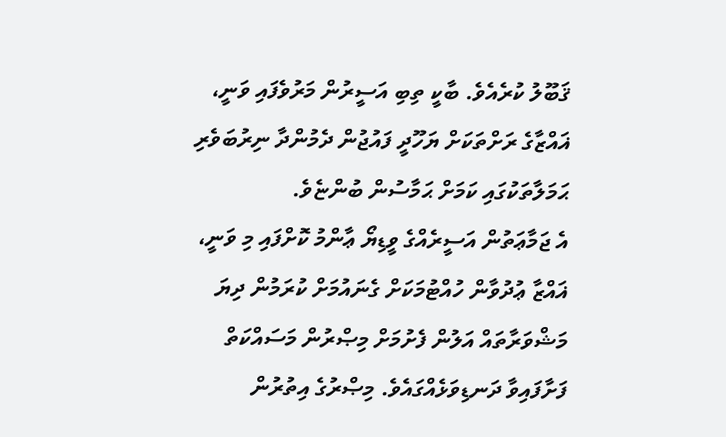ޤަބޫލު ކުރެއެވެ. ބާކީ ތިބި އަސީރުން މަރުވެފައި ވަނީ، ޣައްޒާގެ ރަށްތަކަށް ޔަހޫދީ ފައުޖުން ދެމުންދާ ނިރުބަވެރި ޙަމަލާތަކުގައި ކަމަށް ޙަމާސުން ބުންޏެވެ.
އެ ޖަމާޢަތުން އަސީރެއްގެ ވީޑިޔޯ ޢާންމު ކޮށްފައި މި ވަނީ، ޣައްޒާ ޢުދުވާން ހުއްޓުމަކަށް ގެނައުމަށް ކުރަމުން ދިޔަ މަޝްވަރާތައް އަލުން ފެށުމަށް މިޞްރުން މަސައްކަތް ފަށާފައިވާ ދަނޑިވަޅެއްގައެވެ. މިޞްރުގެ އިތުރުން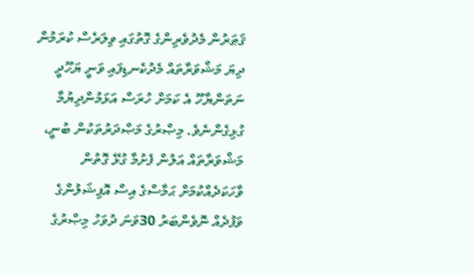ޤަޠަރުން މެދުވެރިންގެ ގޮތުގައި ވިލަރެސް ކުރަމުން ދިޔަ މަޝްވަރާތައް މެދުކެނޑިފައި ވަނީ ޔަހޫދީ ނަތަންޔާހޫ އެ ކަމަށް ހުރަސް އަޅަމުންދިޔުމާ ގުޅިގެންނެވެ. މިޞްރުގެ މަޞްދަރުތަކުން ބުނީ، މަޝްވަރާތައް އަލުން ފެށުމާ ގުޅޭ ގޮތުން ވާހަކަދެއްކުމަށް ޙަމާސްގެ އިސް އޮފިޝަލުންގެ ވަފުދެއް ނޮވެންބަރު 30ވަނަ ދުވަހު މިޞްރުގެ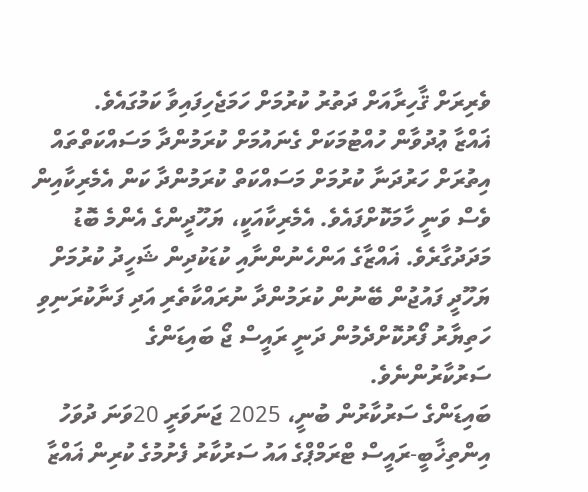ވެރިރަށް ޤާހިރާއަށް ދަތުރު ކުރުމަށް ހަމަޖެހިފައިވާ ކަމުގައެވެ.
ޣައްޒާ ޢުދުވާން ހުއްޓުމަކަށް ގެނައުމަށް ކުރަމުންދާ މަސައްކަތްތައް އިތުރަށް ހަރުދަނާ ކުރުމަށް މަސައްކަތް ކުރަމުންދާ ކަން އެމެރިކާއިން ވެސް ވަނީ ހާމަކޮށްފައެވެ. އެމެރިކާއަކީ، ޔަހޫދީންގެ އެންމެ ބޮޑު މަދަދުގާރެވެ. ޣައްޒާގެ އަންހެނުންނާއި ކުޑަކުދިން ޝަހީދު ކުރުމަށް ޔަހޫދީ ފައުޖުން ބޭނުން ކުރަމުންދާ ނުރައްކާތެރި އަދި ފަނާކުރަނިވި ހަތިޔާރު ފޯރުކޮށްދެމުން ދަނީ ރައީސް ޖޯ ބައިޑަންގެ ސަރުކާރުންނެވެ.
ބައިޑަންގެ ސަރުކާރުން ބުނީ، 2025 ޖަނަވަރީ 20ވަނަ ދުވަހު އިންތިޚާބީ-ރައީސް ޓްރަމްޕްގެ އައު ސަރުކާރު ފެށުމުގެ ކުރިން ޣައްޒާ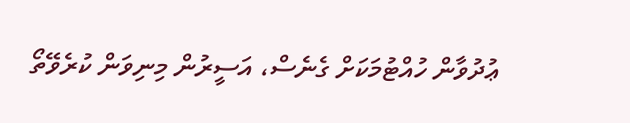ޢުދުވާން ހުއްޓުމަކަށް ގެނެސް، އަސީރުން މިނިވަން ކުރެވޭތޯ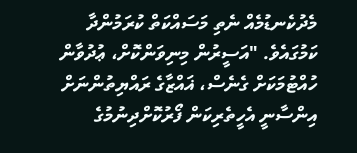މެދުކެނޑުމެއް ނެތި މަސައްކަތް ކުރަމުންދާ ކަމުގައެވެ. "އަސީރުން މިނިވަންކޮށް، ޢުދުވާން ހުއްޓުމަކަށް ގެނެސް، ޣައްޒާގެ ރައްޔިތުންނަށް އިންސާނީ އެހީތެރިކަން ފޯރުކޮށްދިނުމުގެ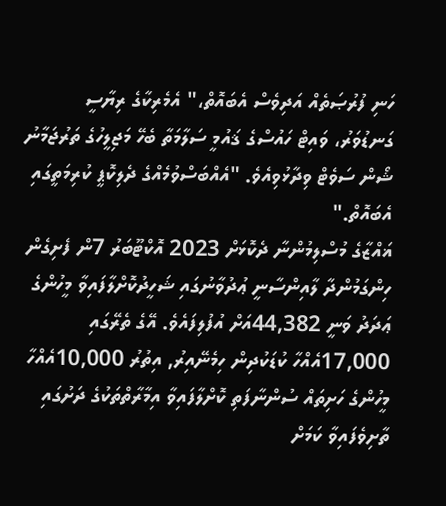ހަނި ފުރުޞަތެއް އަދިވެސް އެބައޮތް،" އެމެރިކާގެ ރިޔާސީ ގަނޑުވަރު، ވައިޓް ހައުސްގެ ޤައުމީ ސަލާމަތާ ބެހޭ މަޖިލީހުގެ ތަރުޖަމާނު ޝޯން ސަވެޓް ވިދާޅުވިއެވެ. "އެއްބަސްވުމެއްގެ ދެލިކޮޕީ ކުރިމަތީގައި އެބައޮތް."
ޣައްޒާގެ މުސްލިމުންނާ ދެކޮޅަށް 2023 އޮކްޓޫބަރު 7ން ފެށިގެން ހިންގަމުންދާ ލާއިންސާނީ ޢުދުވާނުގައި ޝަހީދުކޮށްލާފައިވާ މީހުންގެ ޢަދަދު ވަނީ 44,382އަށް އުފުލިފައެވެ. އޭގެ ތެރޭގައި 17,000އެއްހާ ކުޑަކުދިން ހިމެނޭއިރު, އިތުރު 10,000އެއްހާ މީހުންގެ ހަށިތައް ސުންނާފަތި ކޮށްލާފައިވާ އިމާރާތްތަކުގެ ދަށުގައި ތާށިވެފައިވާ ކަމަށް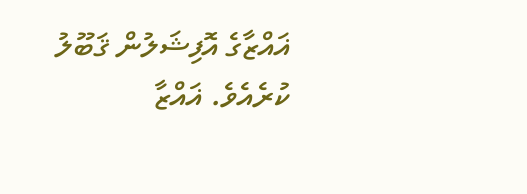ޣައްޒާގެ އޮފިޝަލުން ޤަބޫލު ކުރެއެވެ. ޣައްޒާ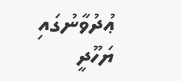ޢުދުވާނުގައި ޔަހޫދީ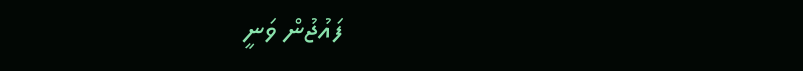ފައުޖުން ވަނީ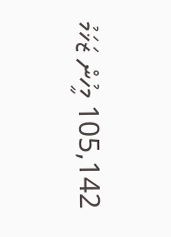105,142 މީހުން ޒަޚަމު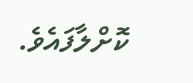ކޮށްލާފައެވެ.